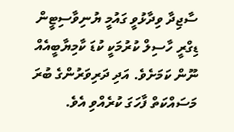ސާޖިދާ ވިދާޅުވީ ގައުމީ ޔުނިވާސިޓީން ޑިގްރީ ހާސިލް ކުރުމަކީ ކުޑަ ކާމިޔާބީއެއް ނޫން ކަމަށެވެ. އަދި ދަރިވަރުންގެ ބުރަ މަސައްކަތް ފާހަގަ ކުރެއްވި އެވެ.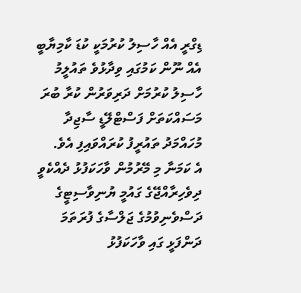ޑިގްރީ އެއް ހާސިލު ކުރުމަކީ ކުޑަ ކާމިޔާބީ އެއް ނޫން ކަމުގައި ވިދާޅުވެ ތައުލީމު ހާސިލު ކުރުމަށް ދަރިވަރުން ކުރާ ބުރަ މަސައްކަތަށް ފަސްޓްލޭޑީ ސާޖިދާ މުހައްމަދު ތައުރީފު ކުރައްވައިފި އެވެ.
އެ ކަމަނާ މި މޭރުމުން ވާހަކަފުޅު ދެއްކެވީ ދިވެހިރާއްޖޭގެ ގައުމީ ޔުނިވާސިޓީގެ ދަސްވެނިވުމުގެ ޖަލްސާގެ ފުރަތަމަ ދަންފަޅީ ގައި ވާހަކަފުޅު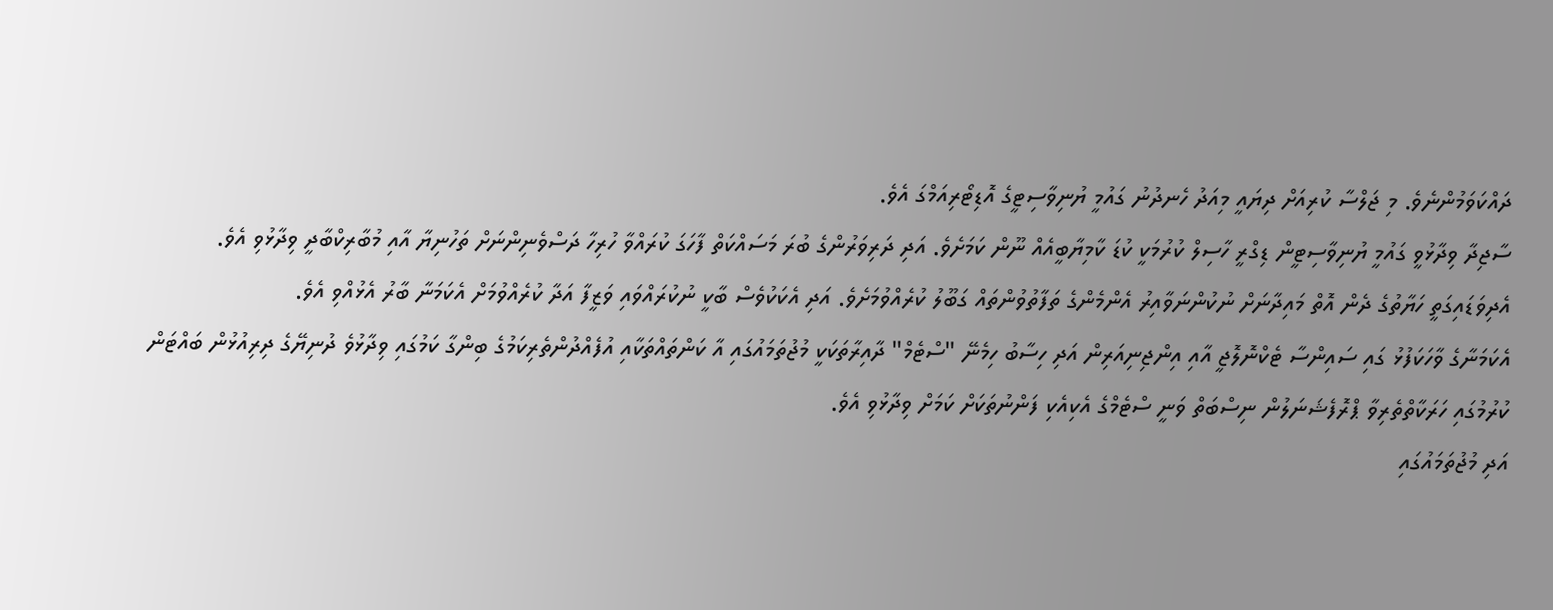ދައްކަވަމުންނެވެ. މި ޖަލްސާ ކުރިއަށް ދިޔައީ މިއަދު ހެނދުނު ގައުމީ ޔުނިވާސިޓީގެ އޮޑިޓޯރިއަމްގަ އެވެ.
ސާޖިދާ ވިދާޅުވީ ގައުމީ ޔުނިވާސިޓީން ޑިގްރީ ހާސިލް ކުރުމަކީ ކުޑަ ކާމިޔާބީއެއް ނޫން ކަމަށެވެ. އަދި ދަރިވަރުންގެ ބުރަ މަސައްކަތް ފާހަގަ ކުރައްވާ ހުރިހާ ދަސްވެނިންނަށް ތަހުނިޔާ އާއި މުބާރިކްބާދީ ވިދާޅުވި އެވެ. އެދިވަޑައިގަތީ ހަޔާތުގެ ދެން އޮތް މައިދާނަށް ނުކުންނަވާއިރު އެންމެންގެ ތަފާތުވުންތައް ގަބޫލު ކުރެއްވުމަށެވެ. އަދި އެކަކުވެސް ބާކީ ނުކުރައްވައި ވަޒީފާ އަދާ ކުރެއްވުމަށް އެކަމަނާ ބާރު އެޅުއްވި އެވެ.
އެކަމަނާގެ ވާހަކަފުޅު ގައި ސައިންސާ ޓެކްނޮލޮޖީ އާއި އިންޖިނިއަރިން އަދި ހިސާބު ހިމެނޭ "ސްޓެމް" ދާއިރާތަކަކީ މުޖުތަމައުގައި އާ ކަންތައްތަކާއި އުފެއްދުންތެރިކަމުގެ ބިންގާ ކަމުގައި ވިދާޅުވެ ދުނިޔޭގެ ދިރިއުޅުން ބައްޓަން ކުރުމުގައި ހަރަކާތްތެރިވާ ޕްރޮފެޝަނަލުން ނިސްބަތް ވަނީ ސްޓެމްގެ އެކިއެކި ފަންނުތަކަށް ކަމަށް ވިދާޅުވި އެވެ.
އަދި މުޖުތަމައުގައި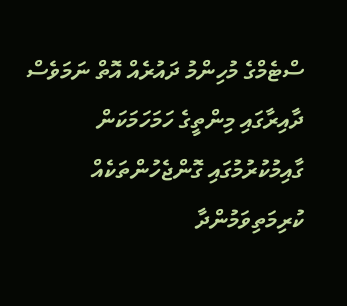ސްޓެމްގެ މުހިންމު ދައުރެއް އޮތް ނަމަވެސް ދާއިރާގައި މިންތީގެ ހަމަހަމަކަން ގާއިމުކުރުމުގައި ގޮންޖެހުންތަކެއް ކުރިމަތިވަމުންދާ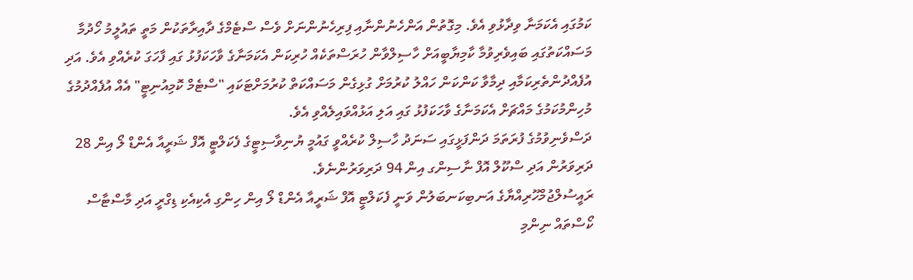ކަމުގައި އެކަމަނާ ވިދާޅުވި އެވެ. މިގޮތުން އަންހެނުންނާއި ފިރިހެނުންނަށް ވެސް ސްޓެމްގެ ދާއިރާތަކުން މަތީ ތައުލީމު ހޯދުމާ މަސައްކަތުގައި ބައިވެރިވުމާ ކާމިޔާބީއަށް ހާސިލްވާން ހުރަސްތަކެއް ހުރިކަން އެކަމަނާގެ ވާހަކަފުޅު ގައި ފާހަގަ ކުރެއްވި އެވެ. އަދި އުފެއްދުންތެރިކަމާއި ދިމާވާ ކަންކަން ހައްލު ކުރުމަށް ގުޅިގެން މަސައްކަތް ކުރުމަށްޓަކައި "ސްޓެމް ކޮމިއުނިޓީ" އެއް އުފެއްދުމުގެ މުހިންމުކަމުގެ މައްޗަށް އެކަމަނާގެ ވާހަކަފުޅު ގައި އަލި އަޅުއްވައިލެއްވި އެވެ.
ދަސްވެނިވުމުގެ ފުރަތަމަ ދަންފަޅީގައި ސަނަދު ހާސިލް ކުރެއްވީ ގައުމީ ޔުނިވާސިޓީގެ ފެކަލްޓީ އޮފް ޝަރީއާ އެންޑް ލޯ އިން 28 ދަރިވަރުން އަދި ސްކޫލް އޮފް ނާސިންގ އިން 94 ދަރިވަރުންނެވެ.
ރައީސުލްޖުމްހޫރިއްޔާގެ އަނބިކަނބަލުން ވަނީ ފެކަލްޓީ އޮފް ޝަރީއާ އެންޑް ލޯ އިން ހިންގި އެކިއެކި ޑިގްރީ އަދި މާސްޓާސް ކޯސްތައް ނިންމި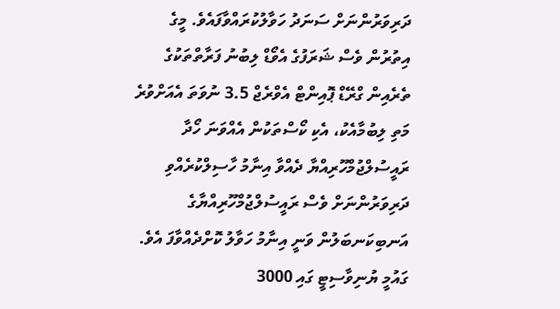ދަރިވަރުންނަށް ސަނަދު ހަވާލުކުރައްވާފައެވެ. މީގެ އިތުރުން ވެސް ޝަރަފުގެ އެވޯޑް ލިބުނު ފަރާތްތަކުގެ ތެރެއިން ގްރޭޑް ޕޮއިންޓް އެވްރެޖް 3.5 ނުވަތަ އެއަށްވުރެ މަތި ލިބުމާއެކު، އެކި ކޯސްތަކުން އެއްވަނަ ހޯދާ ރައީސުލްޖުމްހޫރިއްޔާ ދެއްވާ އިނާމު ހާސިލްކުރެއްވި ދަރިވަރުންނަށް ވެސް ރައީސުލްޖުމްހޫރިއްޔާގެ އަނބިކަނބަލުން ވަނީ އިނާމު ހަވާލު ކޮށްދެއްވާފަ އެވެ.
ގައުމީ ޔުނިވާސިޓީ ގައި 3000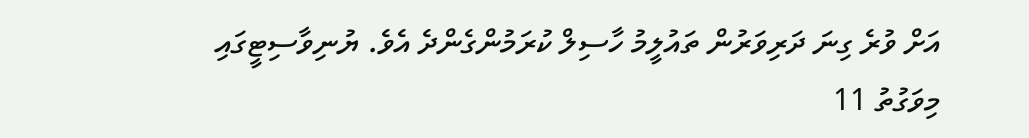އަށް ވުރެ ގިނަ ދަރިވަރުން ތައުލީމު ހާސިލް ކުރަމުންގެންދެ އެވެ. ޔުނިވާސިޓީގައި މިވަގުތު 11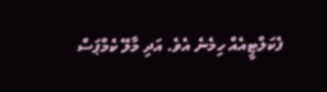ފެކަލްޓީއެއް ހިމެނެ އެވެ. އަދި މާލޭ ކެމްޕަސް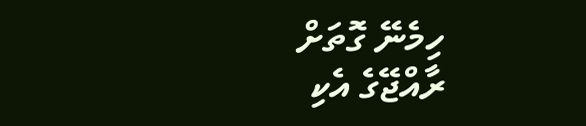ހިމެނޭ ގޮތަށް ރާއްޖޭގެ އެކި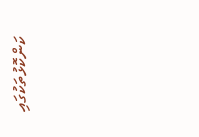ކަންކޮޅުތަކުގައި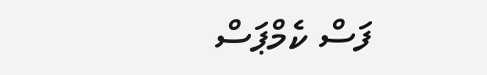ފަސް ކެމްޕަސް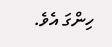ހިންގަ އެވެ.